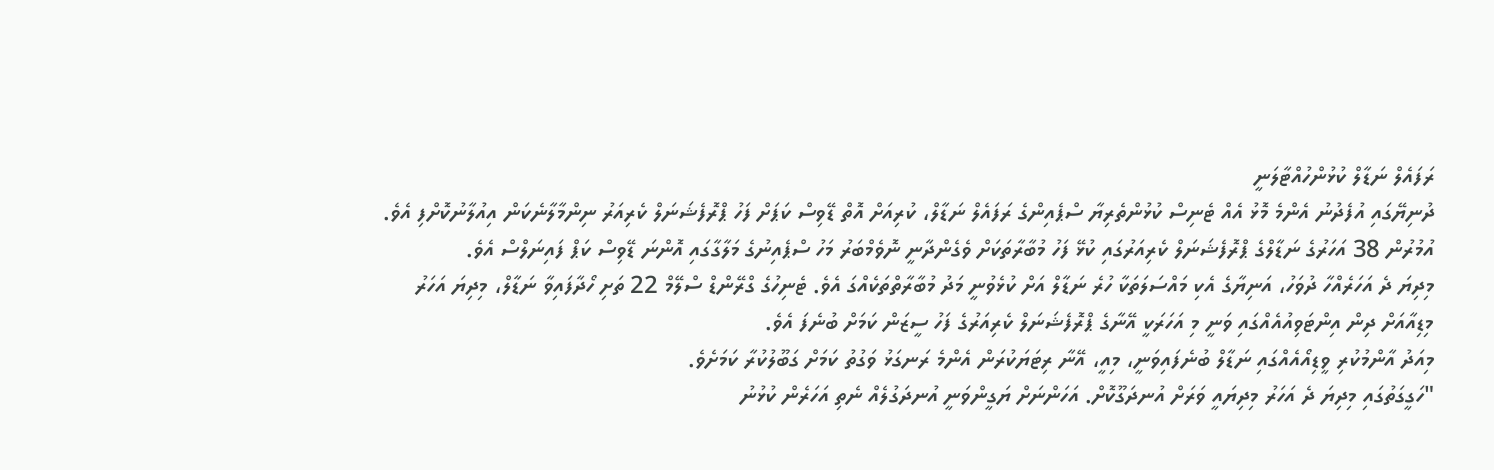ރަފައެލް ނަޑާލް ކުޅުންހުއްޓާލަނީ
ދުނިޔޭގައި އުފެދުނު އެންމެ މޮޅު އެއް ޓެނިސް ކުޅުންތެރިޔާ ސްޕެއިންގެ ރަފައެލް ނަޑާލް، ކުރިއަށް އޮތް ޑޭވިސް ކަޕަށް ފަހު ޕްރޮފެޝަނަލް ކެރިއަރު ނިންމާލާނެކަން އިއުލާނުކޮށްފި އެވެ.
އުމުރުން 38 އަހަރުގެ ނަޑާލްގެ ޕްރޮފެޝަނަލް ކެރިއަރުގައި ކުޅޭ ފަހު މުބާރާތަކަށް ވެގެންދާނީ ނޮވެމްބަރު މަހު ސްޕެއިނުގެ މަލާގާގައި އޮންނަ ޑޭވިސް ކަޕް ފައިނަލްސް އެވެ.
މިދިޔަ ދެ އަހަރެއްހާ ދުވަހު، އަނިޔާގެ އެކި މައްސަލަތަކާ ހުރެ ނަޑާލް އަށް ކުޅެވުނީ މަދު މުބާރާތްތަކެއްގަ އެވެ. ޓެނިހުގެ ގްރޭންޑް ސްލޭމް 22 ތަށި ހޯދާފައިވާ ނަޑާލް، މިދިޔަ އަހަރު މިޑިއާއަށް ދިން އިންޓަވިއުއެއްގައި ވަނީ މި އަހަރަކީ އޭނާގެ ޕްރޮފެޝަނަލް ކެރިއަރުގެ ފަހު ސީޒަން ކަމަށް ބުނެފަ އެވެ.
މިއަދު އާންމުކުރި ވީޑިއޯއެއްގައި ނަޑާލް ބުނެފައިވަނީ، މިއީ، އޭނާ ރިޓަޔަކުރަން އެންމެ ރަނގަޅު ވަގުތު ކަމަށް ގަބޫލުކުރާ ކަމަށެވެ.
"ހަގީގަތުގައި މިދިޔަ ދެ އަހަރު މިދިޔައީ ވަރަށް އުނދަގޫކޮށް. އަހަންނަށް ޔަގީންވަނީ އުނދަގުލެއް ނެތި އަހަރެން ކުޅުނު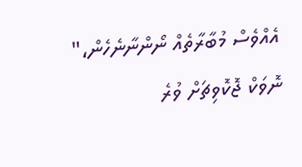އެއްވެސް މުބާރާތެއް ނޯންނާނެހެން،" ނޮވަކް ޖޮކޮވިޗަށް ވުރެ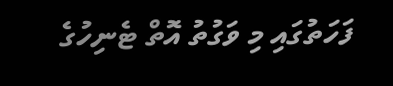ފަހަތުގައި މި ވަގުތު އޮތް ޓެނިހުގެ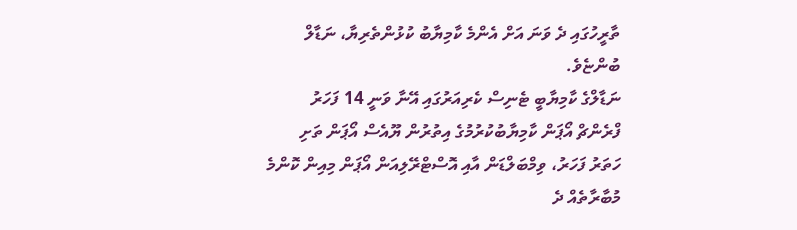ތާރީހުގައި ދެ ވަނަ އަށް އެންމެ ކާމިޔާބު ކުޅުންތެރިޔާ، ނަޑާލް ބުންޏެވެ.
ނަޑާލްގެ ކާމިޔާބީ ޓެނިސް ކެރިއަރުގައި އޭނާ ވަނީ 14 ފަހަރު ފްރެންޗް އޯޕަން ކާމިޔާބުކުރުމުގެ އިތުރުން ޔޫއެސް އޯޕަން ތަށި ހަތަރު ފަހަރު، ވިމްބަލްޑަން އާއި އޮސްޓްރޭލިއަން އޯޕަން މިއިން ކޮންމެ މުބާރާތެއް ދެ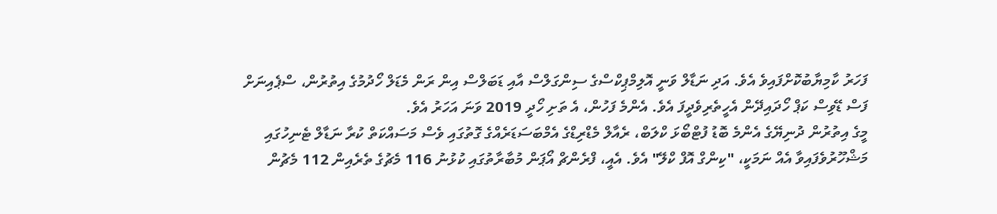ފަހަރު ކާމިޔާބުކޮށްފައިވެ އެވެ. އަދި ނަޑާލް ވަނީ އޮލިމްޕިކްސްގެ ސިންގަލްސް އާއި ޑަބަލްސް އިން ރަން މެޑަލް ހޯދުމުގެ އިތުރުން، ސްޕެއިނަށް ފަސް ޑޭވިސް ކަޕް ހޯދައިދޭން އެހީތެރިވެދީފަ އެވެ. އެންމެ ފަހުން، އެ ތަށި ހޯދީ 2019 ވަނަ އަހަރު އެވެ.
މީގެ އިތުރުން ދުނިޔޭގެ އެންމެ ބޮޑު ފުޓްބޯޅަ ކްލަބް، ރެއާލް މެޑްރިޑްގެ އެމްބަސަޑަރެއްގެ ގޮތުގައި ވެސް މަސައްކަތް ކުރާ ނަޑާލް ޓެނިހުގައި މަޝްހޫރުވެފައިވާ އެއް ނަމަކީ، "ކިންގް އޮފް ކްލޭ" އެވެ. އެއީ، ފްރެންޗް އޯޕަން މުބާރާތުގައި ކުޅުނު 116 މެޗުގެ ތެރެއިން 112 މެޗުން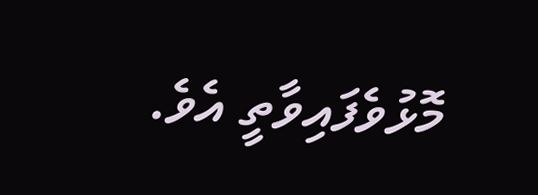މޮޅުވެފައިވާތީ އެވެ.